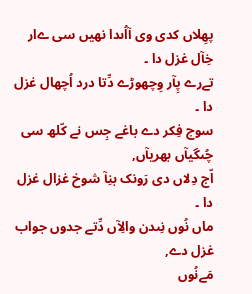پهِلاں کدی وی آاُںدا نهیں سی ےار خِآل غزل دا ۔
تےرے پِآر وِچھوڑے دِّتا درد اُچھال غزل دا ۔
سوچ فِکر دے باغے جِس نے کّلھ سی چُںگیآں بھریآں,
اّج دِلاں دی رَونک بنِآ شوخ غزال غزل دا ۔
ماں نُوں نِںدن والِآں دِّتے جدوں جواب غزل دے,
مَےنُوں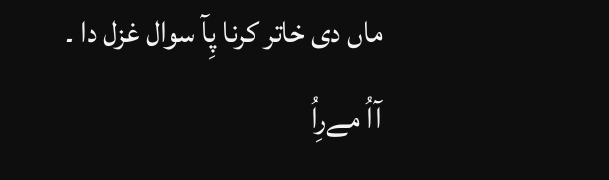ماں دی خاتر کرنا پِآ سوال غزل دا ۔
آاُ مےرِاُ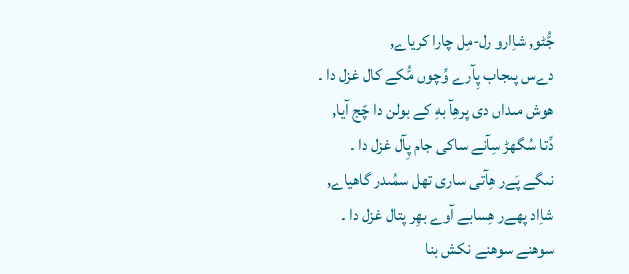جُّٹو, شاِارو رل-مِل چارا کریاے,
دےس پںجاب پِآرے وِّچوں مُّکے کال غزل دا ۔
هوش مںداں دی پرھِآ بهِ کے بولن دا چّج آيا,
دِّتا سُگھڑ سِآنے ساکی جام پِآل غزل دا ۔
نںگے پَےر هِآتی ساری تھل سمُںدر گاهیاے,
شاِاد پھےر هِسابے آوے بهِر پتال غزل دا ۔
سوهنے سوهنے نکش بنا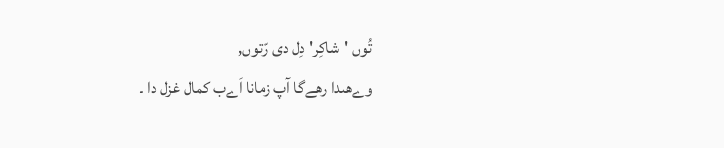تُوں 'شاکِر' دِل دی رّتوں,
وےهںدا رهےگا آپ زمانا اَےب کمال غزل دا ۔